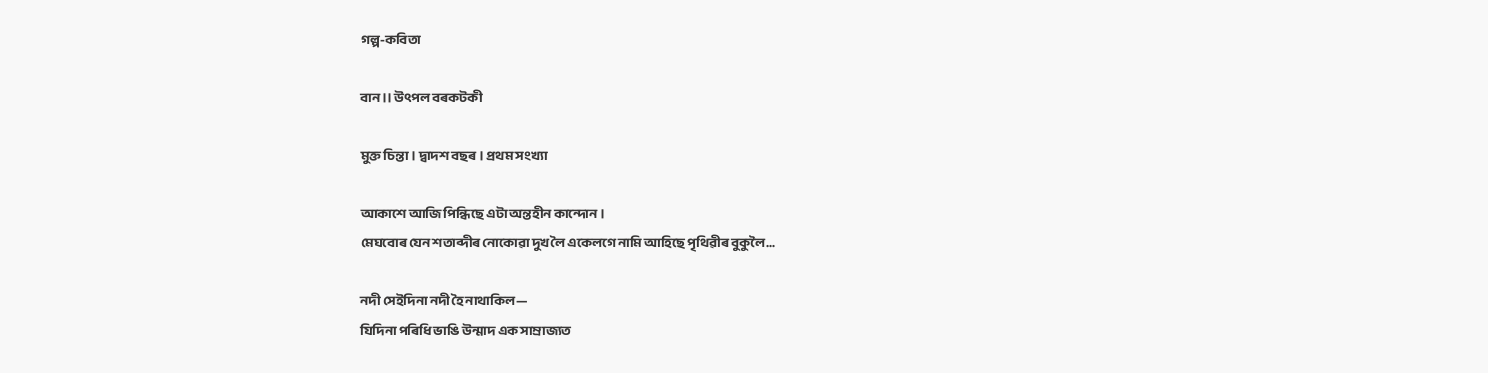গল্প-কবিতা

বান ।। উৎপল বৰকটকী

মুক্ত চিন্তা। দ্বাদশ বছৰ। প্ৰথম সংখ্যা

আকাশে আজি পিন্ধিছে এটা অন্তহীন কান্দোন।
মেঘবোৰ যেন শতাব্দীৰ নোকোৱা দুখ লৈ একেলগে নামি আহিছে পৃথিৱীৰ বুকুলৈ…

নদী সেইদিনা নদী হৈ নাথাকিল—
যিদিনা পৰিধি ভাঙি উন্মাদ এক সাম্ৰাজ্যত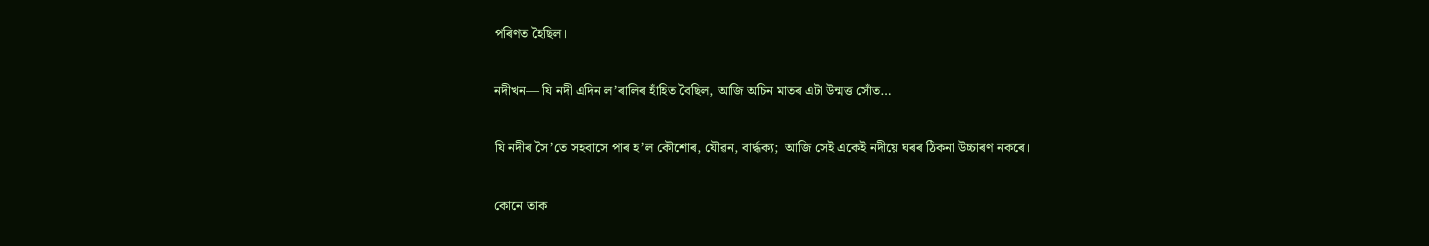পৰিণত হৈছিল।

নদীখন— যি নদী এদিন ল’ৰালিৰ হাঁহিত বৈছিল, আজি অচিন মাতৰ এটা উন্মত্ত সোঁত…

যি নদীৰ সৈ’তে সহবাসে পাৰ হ’ল কৌশোৰ, যৌৱন, বাৰ্দ্ধক্য;  আজি সেই একেই নদীয়ে ঘৰৰ ঠিকনা উচ্চাৰণ নকৰে।

কোনে তাক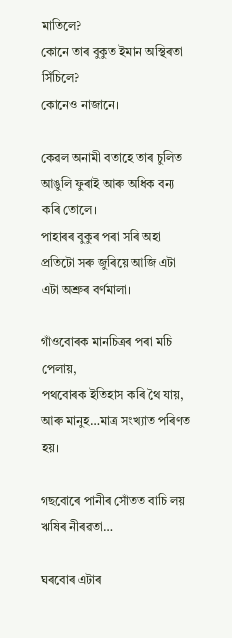মাতিলে?
কোনে তাৰ বুকুত ইমান অস্থিৰতা সিঁচিলে?
কোনেও নাজানে।

কেৱল অনামী বতাহে তাৰ চুলিত আঙুলি ফুৰাই আৰু অধিক বন্য কৰি তোলে।
পাহাৰৰ বুকুৰ পৰা সৰি অহা প্ৰতিটো সৰু জুৰিয়ে আজি এটা এটা অশ্ৰুৰ বৰ্ণমালা।

গাঁওবোৰক মানচিত্ৰৰ পৰা মচি পেলায়,
পথবোৰক ইতিহাস কৰি থৈ যায়,
আৰু মানুহ…মাত্ৰ সংখ্যাত পৰিণত হয়।

গছবোৰে পানীৰ সোঁতত বাচি লয়
ঋষিৰ নীৰৱতা…

ঘৰবোৰ এটাৰ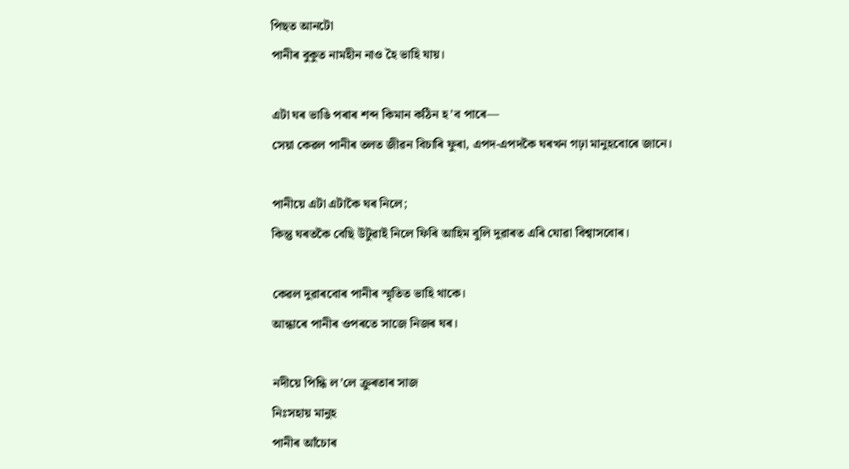পিছত আনটো
পানীৰ বুকুত নামহীন নাও হৈ ভাহি যায়।

এটা ঘৰ ভাঙি পৰাৰ শব্দ কিমান কঠিন হ’ব পাৰে—
সেয়া কেৱল পানীৰ তলত জীৱন বিচাৰি ফুৰা, এপদ-এপদকৈ ঘৰখন গঢ়া মানুহবোৰে জানে।

পানীয়ে এটা এটাকৈ ঘৰ নিলে;
কিন্তু ঘৰতকৈ বেছি উটুৱাই নিলে ফিৰি আহিম বুলি দুৱাৰত এৰি যোৱা বিশ্বাসবোৰ।

কেৱল দুৱাৰবোৰ পানীৰ স্মৃতিত ভাহি থাকে।
আন্ধাৰে পানীৰ ওপৰতে সাজে নিজৰ ঘৰ।

নদীয়ে পিন্ধি ল’লে ক্ৰুৰতাৰ সাজ
নিঃসহায় মানুহ
পানীৰ আঁচোৰ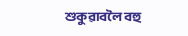শুকুৱাবলৈ বহু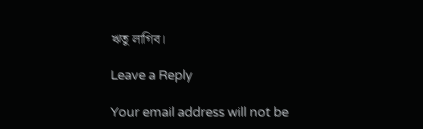ঋতু লাগিব।

Leave a Reply

Your email address will not be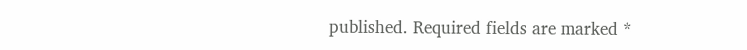published. Required fields are marked *